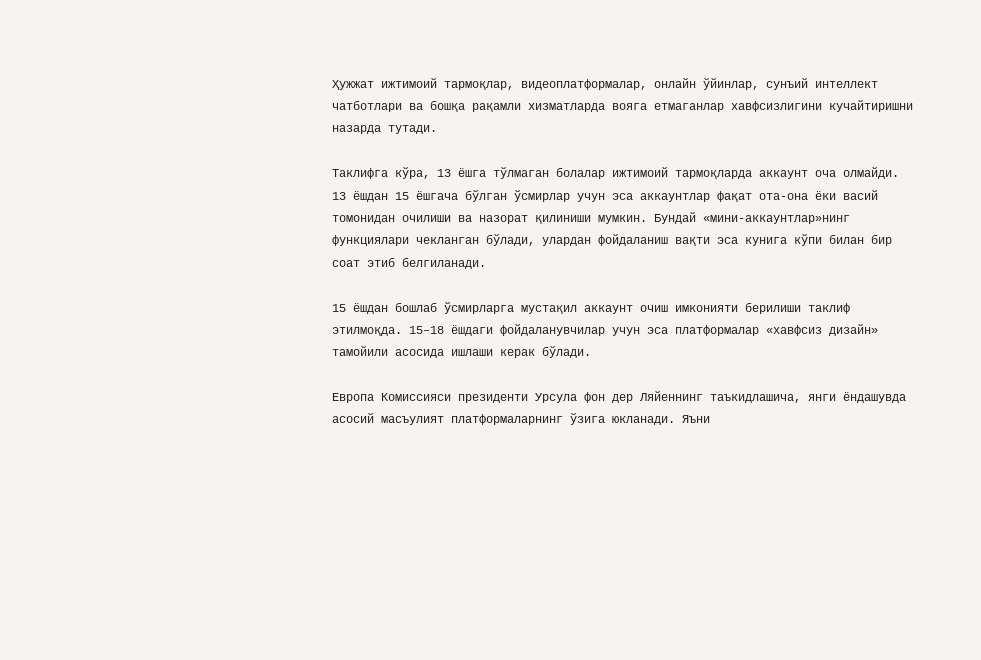Ҳужжат ижтимоий тармоқлар, видеоплатформалар, онлайн ўйинлар, сунъий интеллект чатботлари ва бошқа рақамли хизматларда вояга етмаганлар хавфсизлигини кучайтиришни назарда тутади.

Таклифга кўра, 13 ёшга тўлмаган болалар ижтимоий тармоқларда аккаунт оча олмайди. 13 ёшдан 15 ёшгача бўлган ўсмирлар учун эса аккаунтлар фақат ота-она ёки васий томонидан очилиши ва назорат қилиниши мумкин. Бундай «мини-аккаунтлар»нинг функциялари чекланган бўлади, улардан фойдаланиш вақти эса кунига кўпи билан бир соат этиб белгиланади.

15 ёшдан бошлаб ўсмирларга мустақил аккаунт очиш имконияти берилиши таклиф этилмоқда. 15–18 ёшдаги фойдаланувчилар учун эса платформалар «хавфсиз дизайн» тамойили асосида ишлаши керак бўлади.

Европа Комиссияси президенти Урсула фон дер Ляйеннинг таъкидлашича, янги ёндашувда асосий масъулият платформаларнинг ўзига юкланади. Яъни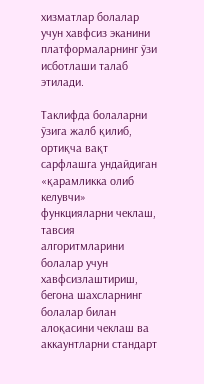хизматлар болалар учун хавфсиз эканини платформаларнинг ўзи исботлаши талаб этилади.

Таклифда болаларни ўзига жалб қилиб, ортиқча вақт сарфлашга ундайдиган «қарамликка олиб келувчи» функцияларни чеклаш, тавсия алгоритмларини болалар учун хавфсизлаштириш, бегона шахсларнинг болалар билан алоқасини чеклаш ва аккаунтларни стандарт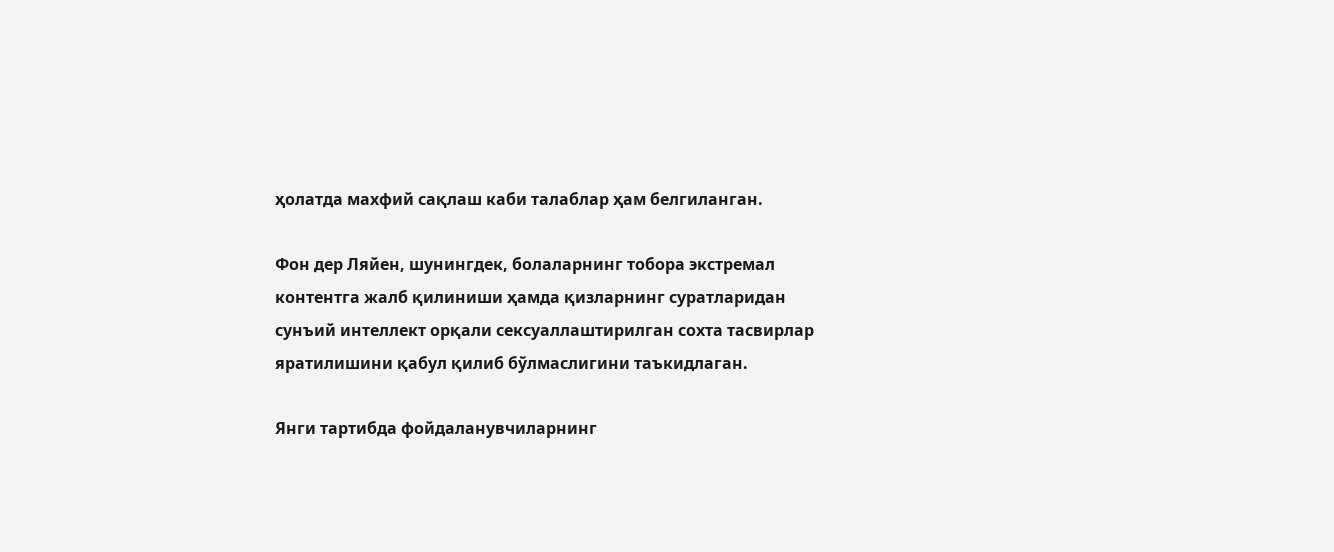ҳолатда махфий сақлаш каби талаблар ҳам белгиланган.

Фон дер Ляйен, шунингдек, болаларнинг тобора экстремал контентга жалб қилиниши ҳамда қизларнинг суратларидан сунъий интеллект орқали сексуаллаштирилган сохта тасвирлар яратилишини қабул қилиб бўлмаслигини таъкидлаган.

Янги тартибда фойдаланувчиларнинг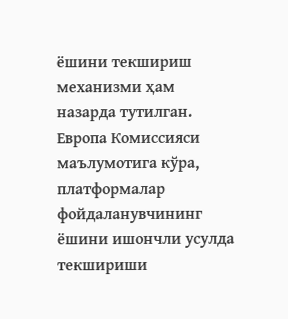ёшини текшириш механизми ҳам назарда тутилган. Европа Комиссияси маълумотига кўра, платформалар фойдаланувчининг ёшини ишончли усулда текшириши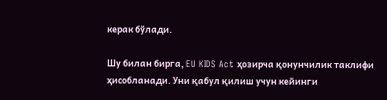керак бўлади.

Шу билан бирга, EU KIDS Act ҳозирча қонунчилик таклифи ҳисобланади. Уни қабул қилиш учун кейинги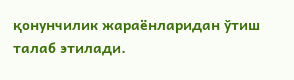қонунчилик жараёнларидан ўтиш талаб этилади.